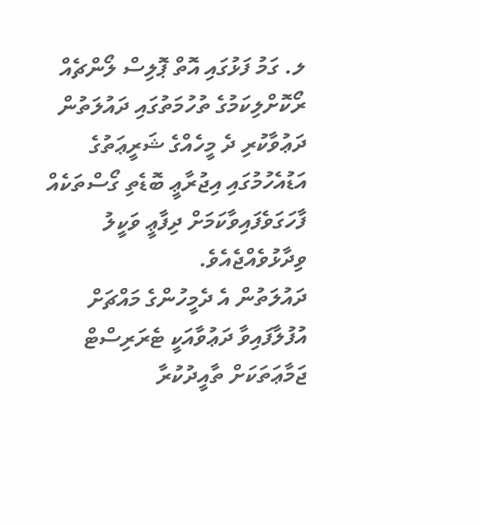ލ. ގަމު ފަޅުގައި އޮތް ޕޮލިސް ލޯންޗެއް ރޯކޮށްލިކަމުގެ ތުހުމަތުގައި ދައުލަތުން ދަޢުވާކުރި ދެ މީހެއްގެ ޝަރީޢަތުގެ އަޑުއެހުމުގައި އިޖުރާޢީ ބޮޑެތި ގޯސްތަކެއް ފާހަގަވެފައިވާކަމަށް ދިފާޢީ ވަކީލު ވިދާޅުވެއްޖެއެވެ.
ދައުލަތުން އެ ދެމީހުންގެ މައްޗަށް އުފުލާފައިވާ ދަޢުވާއަކީ ޓެރަރިސްޓް ޖަމާޢަތަކަށް ތާއީދުކުރާ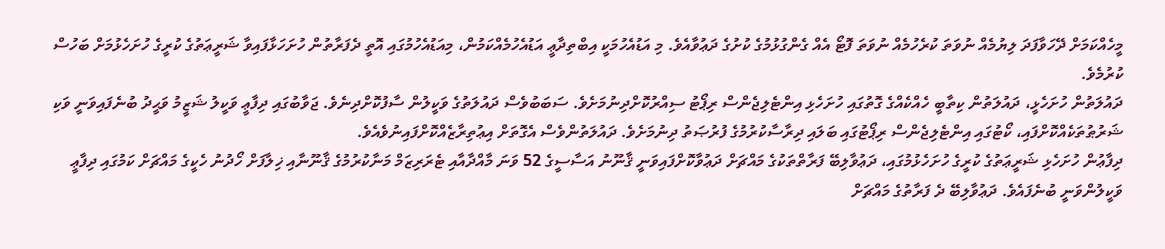މީހެއްކަމަށް ދޭހަވާފަދަ ލިޔުމެއް ނުވަތަ ކުރެހުމެއް ނުވަތަ ފޮޓޯ އެއް ގެންގުޅުމުގެ ކުށުގެ ދަޢުވާއެވެ. މި އަޑުއެހުމަކީ އިބްތިދާޢީ އަޑުއެހުމެއްކަމުން، މިއަޑުއެހުމުގައި އޮތީ ދެފަރާތުން ހުށަހަޅާފައިވާ ޝަރީޢަތުގެ ކުރީގެ ހުށަހެޅުމަށް ބަހުސް ކުރުމެވެ.
ދައުލަތުން ހުށަހެޅީ، ދައުލަތުން ކިތާބީ ހެއްކެއްގެ ގޮތުގައި ހުށަހެޅި އިންޓެލިޖެންސް ރިޕޯޓު ސިއްރުކޮށްދިނުމަށެވެ. ސަބަބުވެސް ދައުލަތުގެ ވަކީލުން ސާފުކޮށްދިނެވެ. ޖަވާބުގައި ދިފާޢީ ވަކީލު ޝަޒީމު ވަޙީދު ބުނެފައިވަނީ ވަކި ޝަރުޠުތަކެއްކޮށްފައި، ކޯޓުގައި އިންޓެލިޖެންސް ރިޕޯޓުގައި ބަލައި ދިރާސާކުރުމުގެ ފުރުޞަތު ދިނުމަށެވެ. ދައުލަތުންވެސް އެގޮތަށް އިޢުތިރާޒެއްކޮށްފައިނުވެއެވެ.
ދިފާޢުން ހުށަހެޅި ޝަރީޢަތުގެ ކުރީގެ ހުށަހެޅުމުގައި، ދަޢުވާލިބޭ ފަރާތްތަކުގެ މައްޗަށް ދަޢުވާކޮށްފައިވަނީ ޤާނޫނު އަސާސީގެ 52 ވަނަ މާއްދާއާއި ޓެރަރިޒަމް މަނާކުރުމުގެ ޤާނޫނާއި ޚިލާފަށް ހޯދުނު ހެކީގެ މައްޗަށް ކަމުގައި ދިފާޢީ ވަކީލުންވަނީ ބުނެފައެވެ. ދަޢުވާލިބޭ ދެ ފަރާތުގެ މައްޗަށް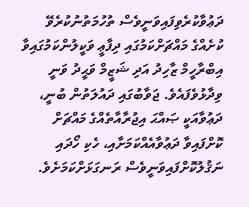ދަޢުވާކުރެވިފައިވަނީވެސް ތުހުމަތުނުކުރެވޭ ކުށެއްގެ މައްޗަށްކަމުގައި ދިފާޢީ ވަކީލުންކަމުގައިވާ އިބްރާހީމް ޒާހިދު އަދި ޝަޒީމް ވަޙީދު ވަނީ ވިދާޅުވެފައެވެ. ޖަވާބުގައި ދައުލަތުން ބުނީ، ދަޢުވާއަކީ ޞައްޙަ އިޖުރާއާތެއްގެ މައްޗަށް ކޮށްފައިވާ ދަޢުވާއެއްކަމަށާއި، ހެކި ހޯދައި ނަޤުލުކޮށްފައިވަނީވެސް ރަނގަޅަށްކަމަށެވެ.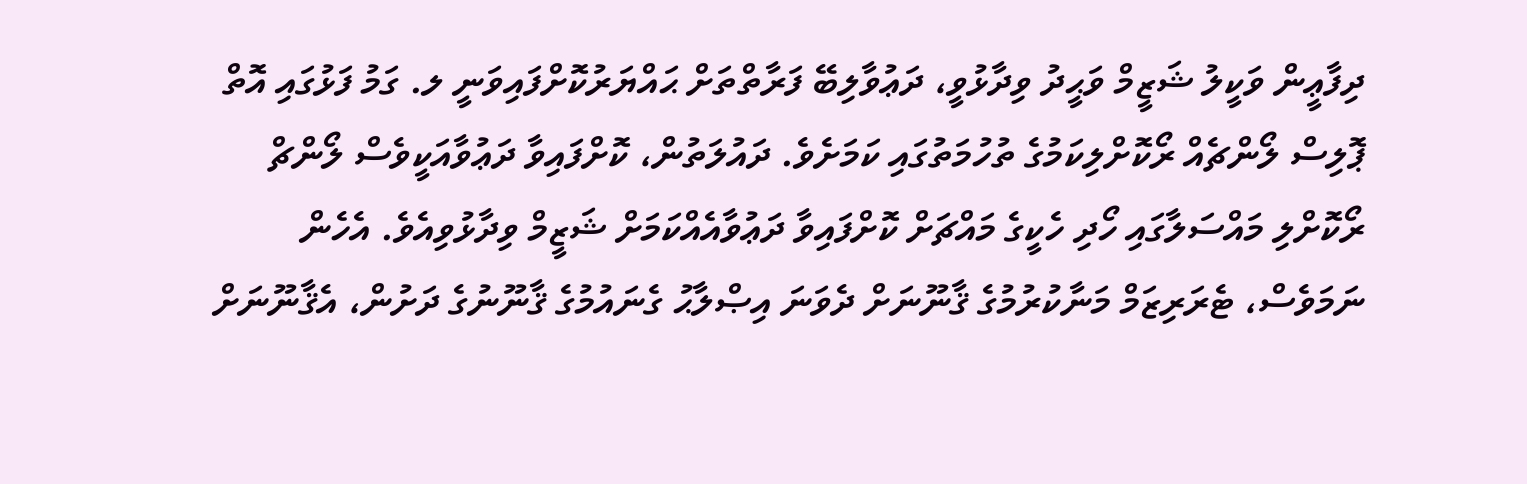ދިފާޢީން ވަކީލު ޝަޒީމް ވަޙީދު ވިދާޅުވީ، ދަޢުވާލިބޭ ފަރާތްތަށް ޙައްޔަރުކޮށްފައިވަނީ ލ. ގަމު ފަޅުގައި އޮތް ޕޮލިސް ލޯންޗެއް ރޯކޮށްލިކަމުގެ ތުހުމަތުގައި ކަމަށެވެ. ދައުލަތުން، ކޮށްފައިވާ ދަޢުވާއަކީވެސް ލޯންޗް ރޯކޮށްލި މައްސަލާގައި ހޯދި ހެކީގެ މައްޗަށް ކޮށްފައިވާ ދަޢުވާއެއްކަމަށް ޝަޒީމް ވިދާޅުވިއެވެ. އެހެން ނަމަވެސް، ޓެރަރިޒަމް މަނާކުރުމުގެ ޤާނޫނަށް ދެވަނަ އިޞްލާޙު ގެނައުމުގެ ޤާނޫނުގެ ދަށުން، އެޤާނޫނަށް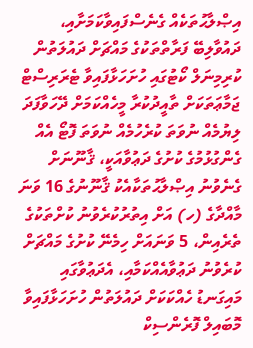އިޞްލާޙުތަކެއް ގެނެސްފައިވާކަމަށާއި، ދައުވާލިބޭ ފަރާތްތަކުގެ މައްޗަށް ދައުލަތުން ކުރިމިނަލް ކޯޓުގައި ހުށަހަޅާފައިވާ ޓެރަރިސްޓް ޖަމާޢަތަކަށް ތާއީދުކުރާ މީހެއްކަމަށް ދޭހަވާފަދަ ލިޔުމެއް ނުވަތަ ކުރެހުމެއް ނުވަތަ ފޮޓޯ އެއް ގެންގުޅުމުގެ ކުށުގެ ދަޢުވާއަކީ، ޤާނޫނަށް ގެނެވުނު އިޞްލާޙުތަކާއެކު ޤާނޫނުގެ 16 ވަނަ މާއްދާގެ (ހ) އަށް އިތުރުކުރެވުނު ކުށްތަކުގެ ތެރެއިން، 5 ވަނައަށް ހިމެނޭ ކުށުގެ މައްޗަށް ކުރެވުނު ދަޢުވާއެއްކަމާއި، އެދަޢުވާގައި މައިގަނޑު ހެއްކަކަށް ދައުލަތުން ހުށަހަޅާފައިވާ މޮބައިލް ފޮރެންސިކް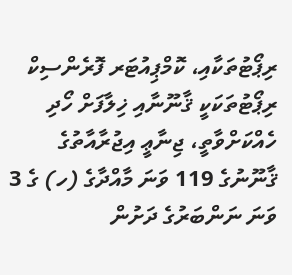ރިޕޯޓުތަކާއި، ކޮމްޕިއުޓަރ ފޮރެންސިކް ރިޕޯޓުތަކަކީ ޤާނޫނާއި ޚިލާފަށް ހޯދި ހެއްކަށްވާތީ، ޖިނާޢީ އިޖުރާއާތުގެ ޤާނޫނުގެ 119 ވަނަ މާއްދާގެ (ހ) ގެ 3 ވަނަ ނަންބަރުގެ ދަށުން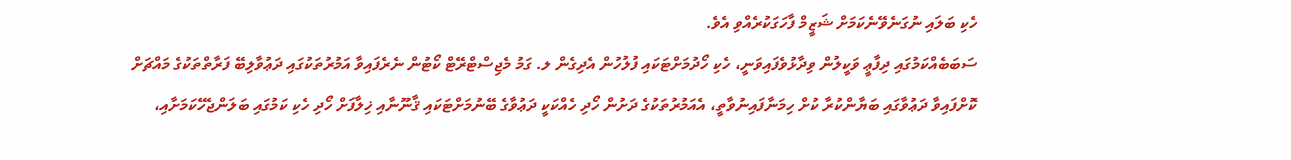ހެކި ބަލައި ނުގަނެވޭނެކަމަށް ޝަޒީމް ފާހަގަކުރެއްވި އެވެ.
ސަބަބެއްކަމުގައި ދިފާޢީ ވަކީލުން ވިދާޅުވެފައިވަނީ، ހެކި ހޯދުމަށްޓަކައި ފުލުހުން އެދިގެން ލ. ގަމު މެޖިސްޓްރޭޓް ކޯޓުން ނެރެފައިވާ އަމުރުތަކުގައި ދަޢުވާލިބޭ ފަރާތްތަކުގެ މައްޗަށް ކޮށްފައިވާ ދަޢުވާގައި ބަޔާންކުރާ ކުށް ހިމަނާފައިނުވާތީ، އެއަމުރުތަކުގެ ދަށުން ހޯދި ހެއްކަކީ ދަޢުވާގެ ބޭނުމަށްޓަކައި ޤާނޫނާއި ޚިލާފަށް ހޯދި ހެކި ކަމުގައި ބަލަންޖެހޭކަމަށާއި،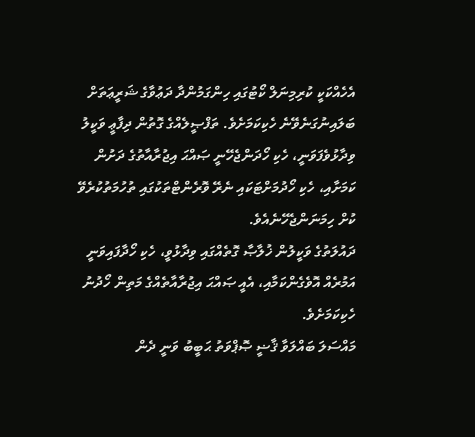އެހެއްކަކީ ކުރިމިނަލް ކޯޓުގައި ހިންގަމުންދާ ދަޢުވާގެ ޝަރީޢަތަށް ބަލައިނުގަނެވޭނެ ހެކިކަމަށެވެ. ތަފްޞީލެއްގެ ގޮތުން ދިފާޢީ ވަކީލު ވިދާޅުވެފަވަނީ، ހެކި ހޯދަންޖެހޭނީ ޞައްޙަ އިޖުރާއާތުގެ ދަށުން ކަމަށާއި، ހެކި ހޯދުމަށްޓަކައި ނެރޭ ވޮރެންޓްތަކުގައި ތުހުމަތުކުރެވޭ ކުށް ހިމަނަންޖެހޭނެއެވެ.
ދައުލަތުގެ ވަކީލުން ޚުލާޞާ ގޮތެއްގައި ވިދާޅުވީ، ހެކި ހޯދާފައިވަނީ އަމުރެއް އޮވެގެންކަމާއި، އެއީ ޞައްޙަ އިޖުރާއާތެއްގެ މަތިން ހޯދުނު ހެކިކަމަށެވެ.
މައްސަލަ ބައްލަވާ ޤާޟީ ޞޮޕްވަތު ޙަބީބު ވަނީ ދެން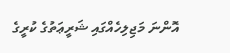އޮންނަ މަޖިލިހެއްގައި ޝަރީޢަތުގެ ކުރީގެ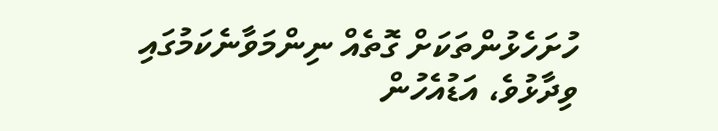ހުށަހެޅުންތަކަށް ގޮތެއް ނިންމަވާނެކަމުގައި ވިދާޅުވެ، އަޑުއެހުން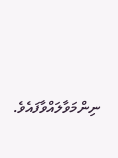ނިންމަވާލައްވާފައެވެ.